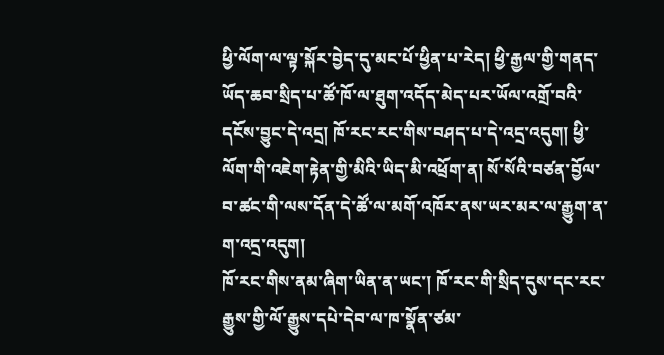ཕྱི་ལོག་ལ་ལྟ་སྐོར་བྱེད་དུ་མང་པོ་ཕྱིན་པ་རེད། ཕྱི་རྒྱལ་གྱི་གནད་ཡོད་ཆབ་སྲིད་པ་ཚོ་ཁོ་ལ་ཐུག་འདོད་མེད་པར་ཡོལ་འགྲོ་བའི་དངོས་བྱུང་དེ་འདྲ། ཁོ་རང་རང་གིས་བཤད་པ་དེ་འདྲ་འདུག། ཕྱི་ལོག་གི་འཇེག་རྟེན་གྱི་མིའི་ཡིད་མི་འཕྲོག་ན། སོ་སོའི་བཙན་བྱོལ་བ་ཚང་གི་ལས་དོན་དེ་ཚོ་ལ་མགོ་འཁོར་ནས་ཡར་མར་ལ་རྒྱུག་ན་ག་འདྲ་འདུག།
ཁོ་རང་གིས་ནམ་ཞིག་ཡིན་ན་ཡང་། ཁོ་རང་གི་སྲིད་དུས་དང་རང་རྒྱུས་གྱི་ལོ་རྒྱུས་དཔེ་དེབ་ལ་ཁ་སྣོན་ཙམ་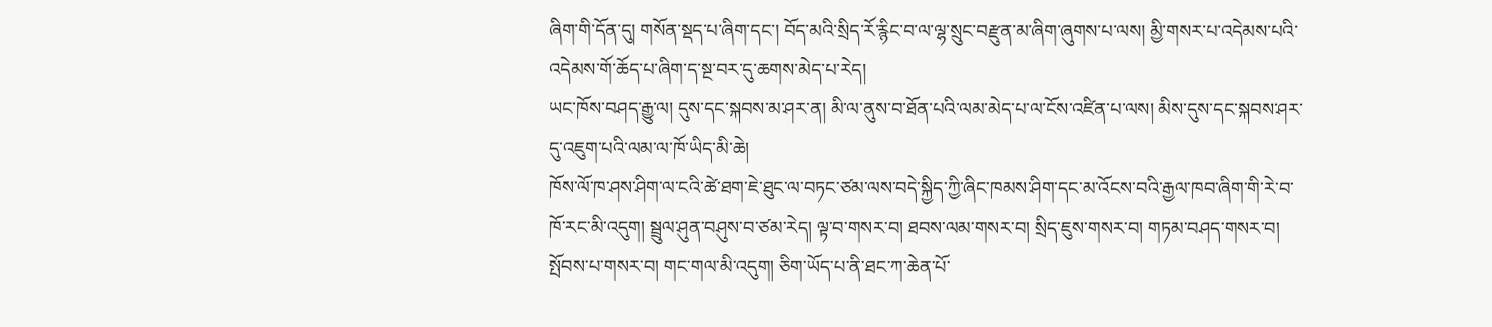ཞིག་གི་དོན་དུ། གསོན་སྡད་པ་ཞིག་དང་། བོད་མའི་སྲིད་རོ་རྙིང་བ་ལ་ལྷ་སྲུང་བརྫུན་མ་ཞིག་ཞུགས་པ་ལས། མྱི་གསར་པ་འདེམས་པའི་འདེམས་གོ་ཆོད་པ་ཞིག་ད་སྔ་བར་དུ་ཆགས་མེད་པ་རེད།
ཡང་ཁོས་བཤད་རྒྱུ་ལ། དུས་དང་སྐབས་མ་ཤར་ན། མི་ལ་ནུས་བ་ཐོན་པའི་ལམ་མེད་པ་ལ་ངོས་འཛིན་པ་ལས། མིས་དུས་དང་སྐབས་ཤར་དུ་འཇུག་པའི་ལམ་ལ་ཁོ་ཡིད་མི་ཆེ།
ཁོས་ལོ་ཁ་ཤས་ཤིག་ལ་ངའི་ཚེ་ཐག་ཇེ་ཐུང་ལ་བཏང་ཙམ་ལས་བདེ་སྐྱིད་ཀྱི་ཞིང་ཁམས་ཤིག་དང་མ་འོངས་བའི་རྒྱལ་ཁབ་ཞིག་གི་རེ་བ་ཁོ་རང་མི་འདུག། སྦྲུལ་ཤུན་བཤུས་བ་ཙམ་རེད། ལྟ་བ་གསར་བ། ཐབས་ལམ་གསར་བ། སྲིད་ཇུས་གསར་བ། གཏམ་བཤད་གསར་བ། སྤོབས་པ་གསར་བ། གང་གལ་མི་འདུག། ཅིག་ཡོད་པ་ནི་ཐང་ཀ་ཆེན་པོ་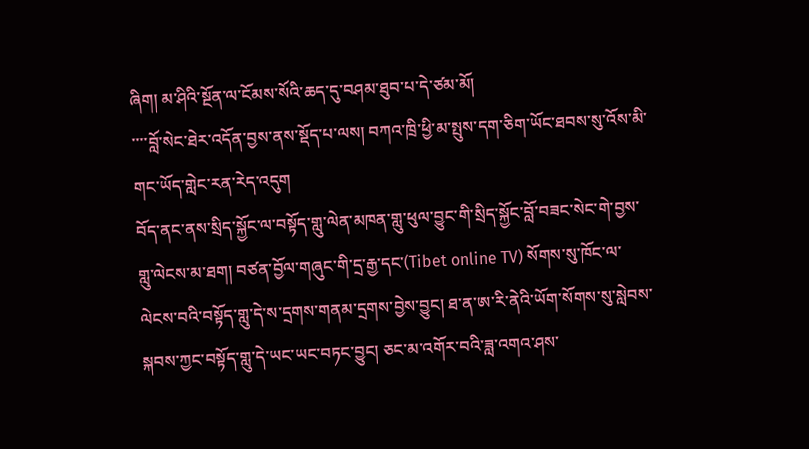ཞིག། མ་ཤིའི་སྔོན་ལ་ངོམས་སོའི་ཆད་དུ་བཤམ་ཐུབ་པ་དེ་ཙམ་མོ།
་་་་བློ་སེང་ཐེར་འདོན་བྱས་ནས་སྡོད་པ་ལས། བཀའ་ཁྲི་ཕྱི་མ་སྤུས་དག་ཅིག་ཡོང་ཐབས་སུ་འོས་མི་གང་ཡོད་གླེང་རན་རེད་འདུག
བོད་ནང་ནས་སྲིད་སྐྱོང་ལ་བསྟོད་གླུ་ལེན་མཁན་གླུ་ཕུལ་བྱུང་གི་སྲིད་སྐྱོང་བློ་བཟང་སེང་གེ་བྱས་གླུ་ལེངས་མ་ཐག། བཙན་བྱོལ་གཞུང་གི་དྲ་རྒྱ་དང་(Tibet online TV) སོགས་སུ་ཁོང་ལ་ལེངས་བའི་བསྟོད་གླུ་དེ་ས་དྲགས་གནམ་དྲགས་བྱེས་བྱུང། ཐ་ན་ཨ་རི་ནེའི་ཡོག་སོགས་སུ་སླེབས་སྐབས་ཀྱང་བསྟོད་གླུ་དེ་ཡང་ཡང་བཏང་བྱུང། ཅང་མ་འགོར་བའི་ཟླ་འགའ་ཤས་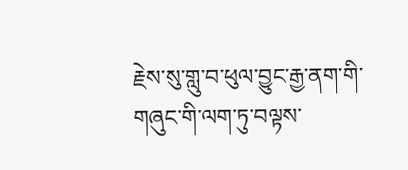རྗེས་སུ་གླུ་བ་ཕུལ་བྱུང་རྒྱ་ནག་གི་གཞུང་གི་ལག་ཏུ་བལྟས་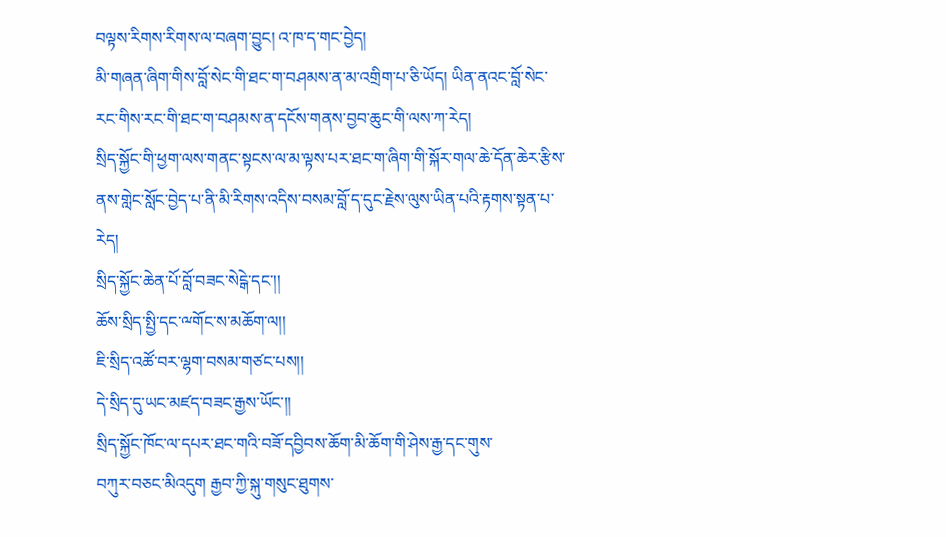བལྟས་རིགས་རིགས་ལ་བཞག་བྱུང། འ་ཁ་ད་གང་བྱེད།
མི་གཞན་ཞིག་གིས་བློ་སེང་གི་ཐང་ག་བཤམས་ན་མ་འགྲིག་པ་ཅི་ཡོད། ཡིན་ནའང་བློ་སེང་རང་གིས་རང་གི་ཐང་ག་བཤམས་ན་དངོས་གནས་བྱབ་ཆུང་གི་ལས་ཀ་རེད།
སྲིད་སྐྱོང་གི་ཕྱག་ལས་གནང་སྟངས་ལ་མ་ལྟས་པར་ཐང་ག་ཞིག་གི་སྐོར་གལ་ཆེ་དོན་ཆེར་རྩིས་ནས་གླེང་སློང་བྱེད་པ་ནི་མི་རིགས་འདིས་བསམ་བློ་ད་དུང་རྗེས་ལུས་ཡིན་པའི་རྟགས་སྟན་པ་རེད།
སྲིད་སྐྱོང་ཆེན་པོ་བློ་བཟང་སེངྒེ་དང་།།
ཆོས་སྲིད་སྤྱི་དང་ྋགོང་ས་མཆོག་ལ།།
ཇི་སྲིད་འཚོ་བར་ལྷག་བསམ་གཙང་པས།།
དེ་སྲིད་དུ་ཡང་མཛད་བཟང་རྒྱས་ཡོང་།།
སྲིད་སྐྱོང་ཁོང་ལ་དཔར་ཐང་གའི་བཟོ་དབྱིབས་ཆོག་མི་ཆོག་གི་ཤེས་རྒྱ་དང་གུས་
བཀུར་བཅང་མིའདུག རྒྱབ་ཀྱི་སྐུ་གསུང་ཐུགས་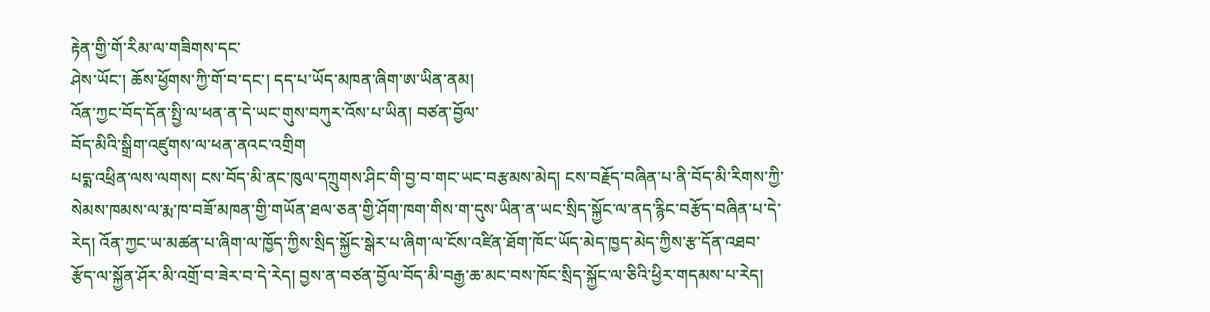རྟེན་གྱི་གོ་རིམ་ལ་གཟིགས་དང་
ཤེས་ཡོང་། ཆོས་ཕྱོགས་ཀྱི་གོ་བ་དང་། དད་པ་ཡོད་མཁན་ཞིག་ཨ་ཡིན་ནམ།
འོན་ཀྱང་བོད་དོན་སྤྱི་ལ་ཕན་ན་དེ་ཡང་གུས་བཀུར་འོས་པ་ཡིན། བཙན་བྱོལ་
བོད་མིའི་སྒྲིག་འཛུགས་ལ་ཕན་ནའང་འགྲིག
པདྨ་འཕྲིན་ལས་ལགས། ངས་བོད་མི་ནང་ཁུལ་དཀྲུགས་ཤིང་གི་བྱ་བ་གང་ཡང་བརྩམས་མེད། ངས་བརྗོད་བཞིན་པ་ནི་བོད་མི་རིགས་ཀྱི་སེམས་ཁམས་ལ་རྨ་ཁ་བཟོ་མཁན་གྱི་གཡོན་ཐལ་ཅན་གྱི་ཤོག་ཁག་གིས་ག་དུས་ཡིན་ན་ཡང་སྲིད་སྐྱོང་ལ་ནད་རྙིང་བརྩོད་བཞིན་པ་དེ་རེད། འོན་ཀྱང་ཡ་མཚན་པ་ཞིག་ལ་ཁྱོད་ཀྱིས་སྲིད་སྐྱོང་སྒེར་པ་ཞིག་ལ་ངོས་འཛིན་ཐོག་ཁོང་ཡོད་མེད་ཁྱད་མེད་ཀྱིས་རྩ་དོན་འཐབ་རྩོད་ལ་སྐྱོན་ཤོར་མི་འགྲོ་བ་ཟེར་བ་དེ་རེད། བྱས་ན་བཙན་བྱོལ་བོད་མི་བརྒྱ་ཆ་མང་བས་ཁོང་སྲིད་སྐྱོང་ལ་ཅིའི་ཕྱིར་གདམས་པ་རེད།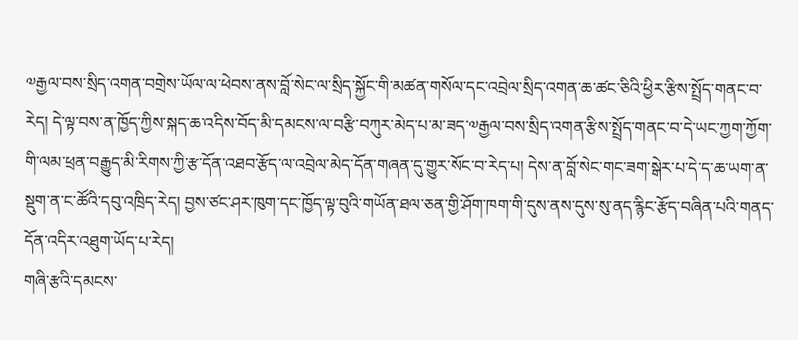༧རྒྱལ་བས་སྲིད་འགན་བགྲེས་ཡོལ་ལ་ཕེབས་ནས་བློ་སེང་ལ་སྲིད་སྐྱོང་གི་མཚན་གསོལ་དང་འབྲེལ་སྲིད་འགན་ཆ་ཚང་ཅིའི་ཕྱིར་རྩིས་སྤྲོད་གནང་བ་རེད། དེ་ལྟ་བས་ན་ཁྱོད་ཀྱིས་སྐད་ཆ་འདིས་བོད་མི་དམངས་ལ་བརྩི་བཀུར་མེད་པ་མ་ཟད་༧རྒྱལ་བས་སྲིད་འགན་རྩིས་སྤྲོད་གནང་བ་དེ་ཡང་ཀྱག་ཀྱོག་གི་ལམ་ཕྲན་བརྒྱུད་མི་རིགས་ཀྱི་རྩ་དོན་འཐབ་རྩོད་ལ་འབྲེལ་མེད་དོན་གཞན་དུ་གྱུར་སོང་བ་རེད་པ། དེས་ན་བློ་སེང་གང་ཟག་སྒེར་པ་དེ་ད་ཆ་ཡག་ན་སྡུག་ན་ང་ཚོའི་དབུ་འཁྲིད་རེད། བྱས་ཙང་ཤར་ཁུག་དང་ཁྱོད་ལྟ་བུའི་གཡོན་ཐལ་ཅན་གྱི་ཤོག་ཁག་གི་དུས་ནས་དུས་སུ་ནད་རྙིང་རྩོད་བཞིན་པའི་གནད་དོན་འདིར་འཐུག་ཡོད་པ་རེད།
གཞི་རྩའི་དམངས་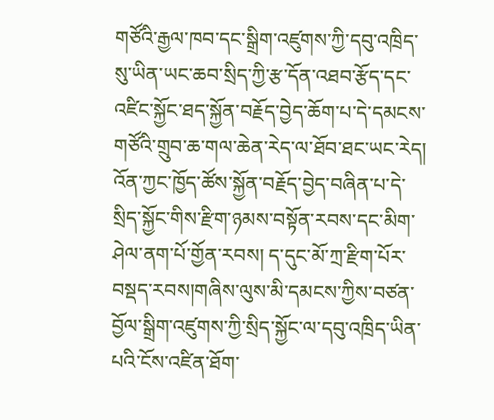གཙོའི་རྒྱལ་ཁབ་དང་སྒྲིག་འཛུགས་ཀྱི་དབུ་འཁྲིད་སུ་ཡིན་ཡང་ཆབ་སྲིད་ཀྱི་རྩ་དོན་འཐབ་རྩོད་དང་འཛིང་སྐྱོང་ཐད་སྐྱོན་བརྗོད་བྱེད་ཆོག་པ་དེ་དམངས་གཙོའི་གྲུབ་ཆ་གལ་ཆེན་རེད་ལ་ཐོབ་ཐང་ཡང་རེད། འོན་ཀྱང་ཁྱོད་ཚོས་སྐྱོན་བརྗོད་བྱེད་བཞིན་པ་དེ་སྲིད་སྐྱོང་གིས་རྫིག་ཉམས་བསྟོན་རབས་དང་མིག་ཤེལ་ནག་པོ་གྱོན་རབས། ད་དུང་མོ་ཀྲ་རྫིག་པོར་བསྡད་རབས།གཞིས་ལུས་མི་དམངས་ཀྱིས་བཙན་བྱོལ་སྒྲིག་འཛུགས་ཀྱི་སྲིད་སྐྱོང་ལ་དབུ་འཁྲིད་ཡིན་པའི་ངོས་འཛིན་ཐོག་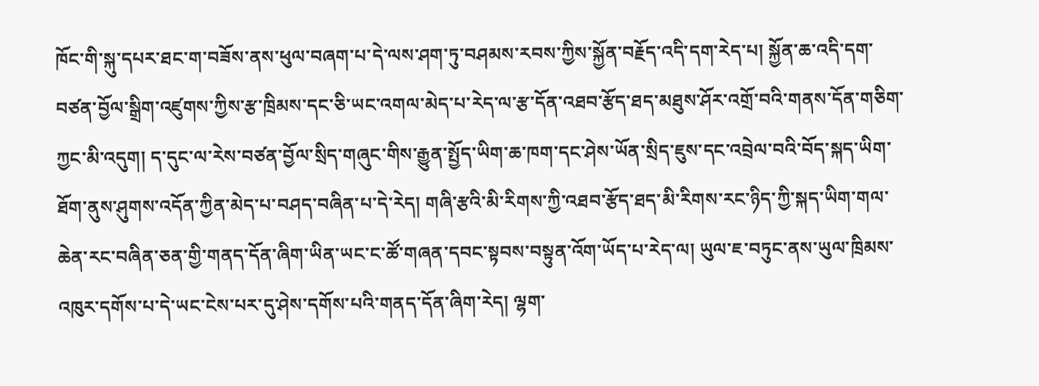ཁོང་གི་སྐུ་དཔར་ཐང་ག་བཟོས་ནས་ཕུལ་བཞག་པ་དེ་ལས་ཤག་ཏུ་བཤམས་རབས་ཀྱིས་སྐྱོན་བརྗོད་འདི་དག་རེད་པ། སྐྱོན་ཆ་འདི་དག་བཙན་བྱོལ་སྒྲིག་འཛུགས་ཀྱིས་རྩ་ཁྲིམས་དང་ཅི་ཡང་འགལ་མེད་པ་རེད་ལ་རྩ་དོན་འཐབ་རྩོད་ཐད་མཐུས་ཤོར་འགྲོ་བའི་གནས་དོན་གཅིག་ཀྱང་མི་འདུག། ད་དུང་ལ་རེས་བཙན་བྱོལ་སྲིད་གཞུང་གིས་རྒྱུན་སྤྱོད་ཡིག་ཆ་ཁག་དང་ཤེས་ཡོན་སྲིད་ཇུས་དང་འབྲེལ་བའི་བོད་སྐད་ཡིག་ཐོག་ནུས་ཤུགས་འདོན་ཀྱིན་མེད་པ་བཤད་བཞིན་པ་དེ་རེད། གཞི་རྩའི་མི་རིགས་ཀྱི་འཐབ་རྩོད་ཐད་མི་རིགས་རང་ཉིད་ཀྱི་སྐད་ཡིག་གལ་ཆེན་རང་བཞིན་ཅན་གྱི་གནད་དོན་ཞིག་ཡིན་ཡང་ང་ཚོ་གཞན་དབང་སྟབས་བསྟུན་འོག་ཡོད་པ་རེད་ལ། ཡུལ་ཇ་བཏུང་ནས་ཡུལ་ཁྲིམས་འཁུར་དགོས་པ་དེ་ཡང་ངེས་པར་དུ་ཤེས་དགོས་པའི་གནད་དོན་ཞིག་རེད། ལྷག་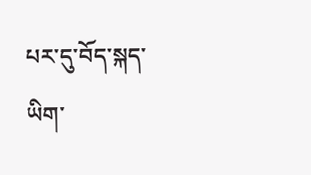པར་དུ་བོད་སྐད་ཡིག་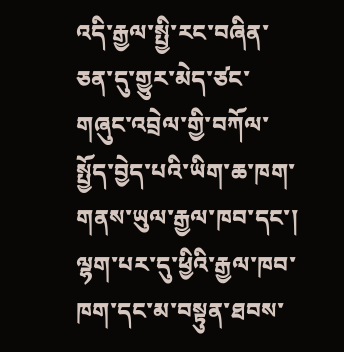འདི་རྒྱལ་སྤྱི་རང་བཞིན་ཅན་དུ་གྱུར་མེད་ཙང་གཞུང་འབྲེལ་གྱི་བཀོལ་སྤྱོད་བྱེད་པའི་ཡིག་ཆ་ཁག་གནས་ཡུལ་རྒྱལ་ཁབ་དང་། ལྷག་པར་དུ་ཕྱིའི་རྒྱལ་ཁབ་ཁག་དང་མ་བསྟུན་ཐབས་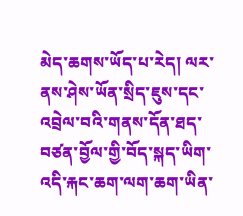མེད་ཆགས་ཡོད་པ་རེད། ལར་ནས་ཤེས་ཡོན་སྲིད་ཇུས་དང་འབྲེལ་བའི་གནས་དོན་ཐད་བཙན་བྱོལ་གྱི་བོད་སྐད་ཡིག་འདི་རྐང་ཆག་ལག་ཆག་ཡིན་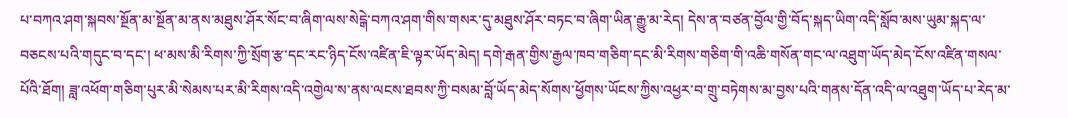པ་བཀའ་ཤག་སྐབས་སྔོན་མ་སྔོན་མ་ནས་མཐུས་ཤོར་སོང་བ་ཞིག་ལས་སེངྒེ་བཀའ་ཤག་གིས་གསར་དུ་མཐུས་ཤོར་བཏང་བ་ཞིག་ཡིན་རྒྱུ་མ་རེད། དེས་ན་བཙན་བྱོལ་གྱི་བོད་སྐད་ཡིག་འདི་སློབ་མས་ཡུམ་སྐད་ལ་བཅངས་པའི་གདུང་བ་དང་། ཕ་མས་མི་རིགས་ཀྱི་སྲོག་རྩ་དང་རང་ཉིད་ངོས་འཛིན་ཇི་ལྟར་ཡོད་མེད། དགེ་རྒན་གྱིས་རྒྱལ་ཁབ་གཅིག་དང་མི་རིགས་གཅིག་གི་འཆི་གསོན་གང་ལ་འཐུག་ཡོད་མེད་ངོས་འཛིན་གསལ་པོའི་ཐོག། ཟླ་འཕོག་གཅིག་པུར་མི་སེམས་པར་མི་རིགས་འདི་འགྱེལ་ས་ནས་ལངས་ཐབས་ཀྱི་བསམ་བློ་ཡོད་མེད་སོགས་ཕྱོགས་ཡོངས་ཀྱིས་འཕྱར་བ་གྲུ་བཏེགས་མ་བྱས་པའི་གནས་དོན་འདི་ལ་འཐུག་ཡོད་པ་རེད་མ་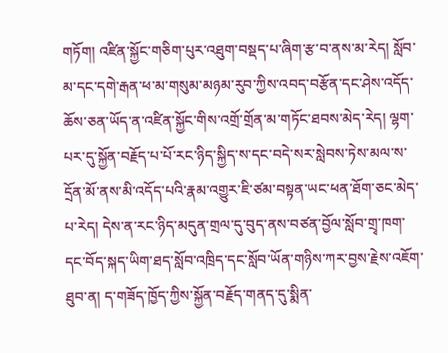གཏོག། འཛིན་སྐྱོང་གཅིག་པུར་འཐུག་བསྡད་པ་ཞིག་རྩ་བ་ནས་མ་རེད། སློབ་མ་དང་དགེ་རྒན་ཕ་མ་གསུམ་མཉམ་རུབ་ཀྱིས་འབད་བརྩོན་དང་ཤེས་འདོད་ཆོས་ཅན་ཡོད་ན་འཛིན་སྐྱོང་གིས་འགྲོ་གྲོན་མ་གཏོང་ཐབས་མེད་རེད། ལྷག་པར་དུ་སྐྱོན་བརྗོད་པ་པོ་རང་ཉིད་སྐྱིད་ས་དང་བདེ་སར་སླེབས་ཏེས་མལ་ས་དྲོན་མོ་ནས་མི་འདོད་པའི་རྣམ་འགྱུར་ཇི་ཙམ་བསྟན་ཡང་ཕན་ཐོག་ཅང་མེད་པ་རེད། དེས་ན་རང་ཉིད་མདུན་གྲལ་དུ་བུད་ནས་བཙན་བྱོལ་སློབ་གྲྭ་ཁག་དང་བོད་སྐད་ཡིག་ཐད་སློབ་འཁྲིད་དང་སློབ་ཡོན་གཉིས་ཀར་བྱས་རྗེས་འཇོག་ཐུབ་ན། ད་གཟོད་ཁྱོད་ཀྱིས་སྐྱོན་བརྗོད་གནད་དུ་སྨིན་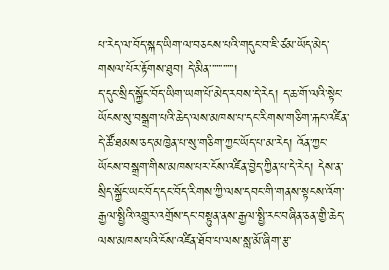པ་རེད་ལ་བོད་སྐད་ཡིག་ལ་བཅངས་པའི་གདུང་བ་ཇི་ཙམ་ཡོད་མེད་གསལ་པོར་རྟོགས་ཐུབ། དེ་མིན་་་་་་་་་་་།
ད་དུང་སྲིད་སྐྱོང་བོད་ཡིག་ཡག་པོ་མེད་རབས་དེ་རེད། ད་ཆ་གོ་ལའི་སྟེང་ཡོངས་སུ་བསྒྲག་པའི་ཆེད་ལས་མཁས་པ་དང་རིགས་གཅིག་རྐང་འཛིན་དེ་ཚོ་ཐམས་ཅད་མཁྱེན་པ་སུ་གཅིག་ཀྱང་ཡོད་པ་མ་རེད། འོན་ཀྱང་ཡོངས་བསྒྲག་གིས་མཁས་པར་ངོས་འཛིན་བྱེད་ཀྱིན་པ་དེ་རེད། དེས་ན་སྲིད་སྐྱོང་ཡང་བོད་དང་བོད་རིགས་ཀྱི་ལས་དབང་གི་གནས་སྟངས་འོག་རྒྱལ་སྤྱིའི་འགྱུར་འགྲོས་དང་བསྟུན་ནས་རྒྱལ་སྤྱི་རང་བཞིན་ཅན་གྱི་ཆེད་ལས་མཁས་པའི་ངོས་འཛིན་ཐོབ་པ་ལས་སླ་མོ་ཞིག་རྩ་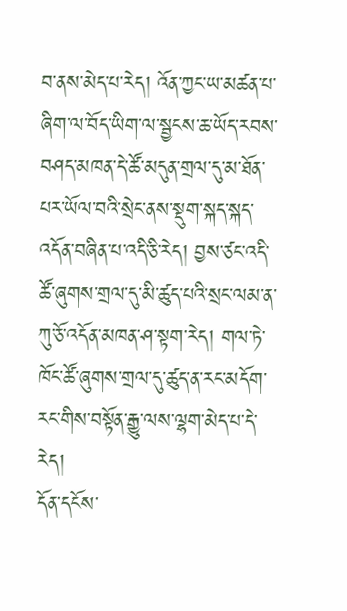བ་ནས་མེད་པ་རེད། འོན་ཀྱང་ཡ་མཚན་པ་ཞིག་ལ་བོད་ཡིག་ལ་སྦྱངས་ཆ་ཡོད་རབས་བཤད་མཁན་དེ་ཚོ་མདུན་གྲལ་དུ་མ་ཐོན་པར་ཡོལ་བའི་སྲེང་ནས་སྡུག་སྐད་སྐད་འདོན་བཞིན་པ་འདི་ཅི་རེད། བྱས་ཙང་འདི་ཚོ་ཞུགས་གྲལ་དུ་མི་ཚུད་པའི་སྲང་ལམ་ན་ཀུ་ཅོ་འདོན་མཁན་ཤ་སྟག་རེད། གལ་ཏེ་ཁོང་ཚོ་ཞུགས་གྲལ་དུ་ཚུད་ན་རང་མདོག་རང་གིས་བསྟོན་རྒྱུ་ལས་ལྷག་མེད་པ་དེ་རེད།
དོན་དངོས་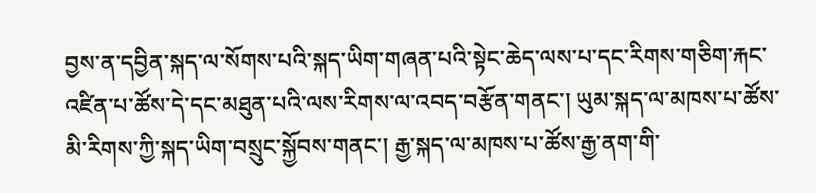བྱས་ན་དབྱིན་སྐད་ལ་སོགས་པའི་སྐད་ཡིག་གཞན་པའི་སྟེང་ཆེད་ལས་པ་དང་རིགས་གཅིག་རྐང་འཛིན་པ་ཚོས་དེ་དང་མཐུན་པའི་ལས་རིགས་ལ་འབད་བརྩོན་གནང་། ཡུམ་སྐད་ལ་མཁས་པ་ཚོས་མི་རིགས་ཀྱི་སྐད་ཡིག་བསྲུང་སྐྱོབས་གནང་། རྒྱ་སྐད་ལ་མཁས་པ་ཚོས་རྒྱ་ནག་གི་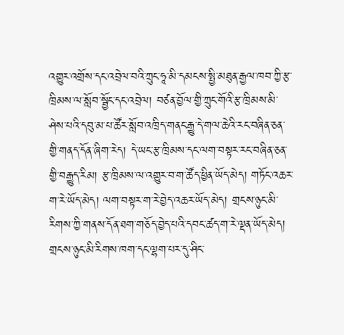འགྱུར་འགྲོས་དང་འབྲེལ་བའི་ཀྲུང་ཧཱ་མི་དམངས་སྤྱི་མཐུན་རྒྱལ་ཁབ་ཀྱི་རྩ་ཁྲིམས་ལ་སློབ་སྦྱོང་དང་འབྲེལ། བཙན་བྱོལ་གྱི་ཀྲུང་གོའི་རྩ་ཁྲིམས་མི་ཤེས་པའི་དབུ་མ་པ་ཚོར་སློབ་འཁྲིད་གནང་རྒྱུ་དེ་གལ་ཆེའི་རང་བཞིན་ཅན་གྱི་གནད་དོན་ཞིག་རེད། དེ་ཡང་རྩ་ཁྲིམས་དང་ལག་བསྟར་རང་བཞིན་ཅན་གྱི་བརྒྱུད་རིམ། རྩ་ཁྲིམས་ལ་འགྱུར་བ་ག་ཚོད་ཕྱིན་ཡོད་མེད། གཏོང་འཆར་ག་རེ་ཡོད་མེད། ལག་བསྟར་ག་རེ་བྱེད་འཆར་ཡོད་མེད། གྲངས་ཉུང་མི་རིགས་ཀྱི་གནས་དོན་ཐག་གཅོད་བྱེད་པའི་དབང་ཚད་ག་རེ་ལྡན་ཡོད་མེད། གྲངས་ཉུང་མི་རིགས་ཁག་དང་ལྷག་པར་དུ་ཤིང་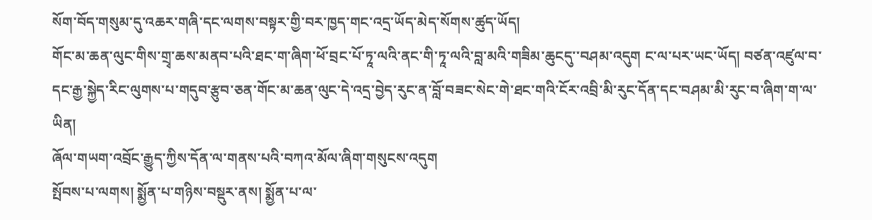སོག་བོད་གསུམ་དུ་འཆར་གཞི་དང་ལགས་བསྟར་གྱི་བར་ཁྱད་གང་འདྲ་ཡོད་མེད་སོགས་ཚུད་ཡོད།
གོང་མ་ཆན་ལུང་གིས་གྲྭ་ཆས་མནབ་པའི་ཐང་ག་ཞིག་ཕོ་བྲང་པོ་ཏཱ་ལའི་ནང་གི་ཏཱ་ལའི་བླ་མའི་གཟིམ་ཆུངདུ་་བཤམ་འདུག ང་ལ་པར་ཡང་ཡོད། བཙན་འཛུལ་བ་དང་རྒྱ་སྐྱེད་རིང་ལུགས་པ་གདུབ་རྩུབ་ཅན་གོང་མ་ཆན་ལུང་དེ་འདྲ་བྱེད་རུང་ན་བློ་བཟང་སེང་གེ་ཐང་གའི་ངོར་འབྲི་མི་རུང་དོན་དང་བཤམ་མི་རུང་བ་ཞིག་ག་ལ་ཡིན།
ཞོལ་གཡག་འབྲོང་རྒྱུད་ཀྱིས་དོན་ལ་གནས་པའི་བཀའ་མོལ་ཞིག་གསུངས་འདུག
སྤོབས་པ་ལགས། སྨྱོན་པ་གཉིས་བསྡུར་ནས། སྨྱོན་པ་ལ་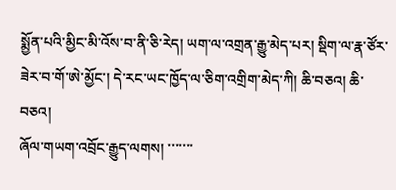སྨྱོན་པའི་མྱིང་མི་འོས་བ་ནི་ཅི་རེད། ཡག་ལ་འགྲན་རྒྱུ་མེད་པར། སྡིག་ལ་རྣ་ཙོར་ཟེར་བ་གོ་ཨེ་མྱོང་། དེ་རང་ཡང་ཁྱོད་ལ་ཅིག་འགྲིག་མེད་ཀི། ཆི་བཅའ། ཆི་བཅའ།
ཞོལ་གཡག་འབྲོང་རྒྱུད་ལགས། ་་་་་་་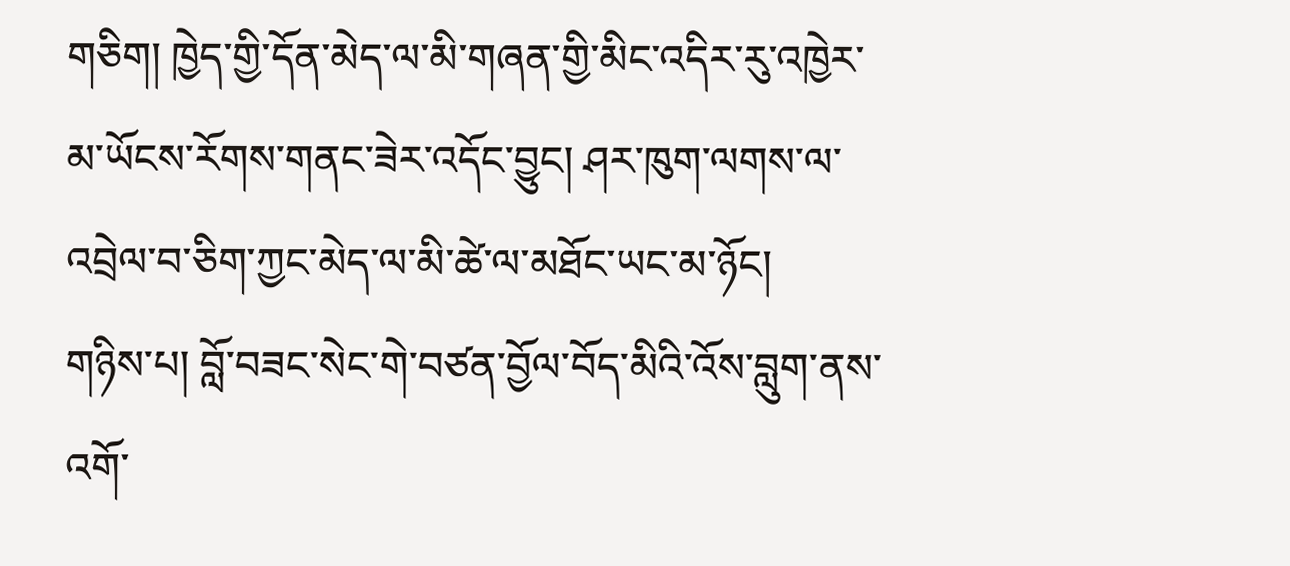གཅིག། ཁྱེད་གྱི་དོན་མེད་ལ་མི་གཞན་གྱི་མིང་འདིར་རུ་འཁྱེར་མ་ཡོངས་རོགས་གནང་ཟེར་འདོང་བྱུང། ཤར་ཁུག་ལགས་ལ་འབྲེལ་བ་ཅིག་ཀྱང་མེད་ལ་མི་ཚེ་ལ་མཐོང་ཡང་མ་ཉོང།
གཉིས་པ། བློ་བཟང་སེང་གེ་བཙན་བྱོལ་བོད་མིའི་འོས་བླུག་ནས་འགོ་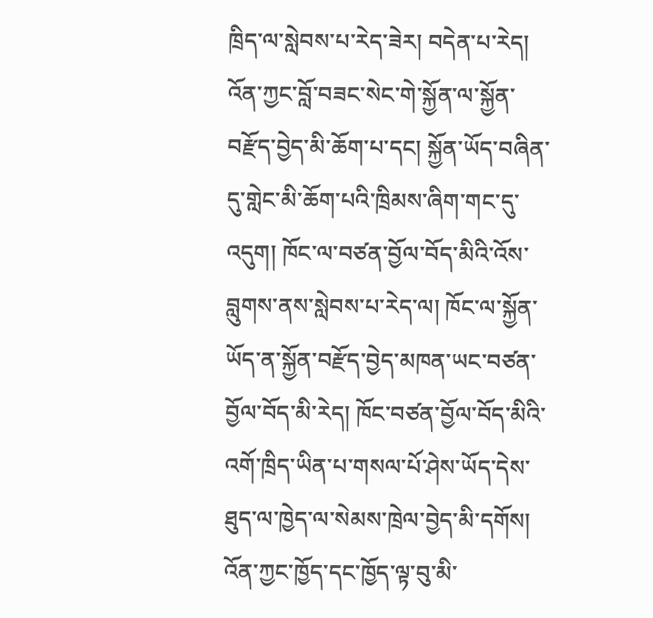ཁྲིད་ལ་སླེབས་པ་རེད་ཟེར། བདེན་པ་རེད། འོན་ཀྱང་བློ་བཟང་སེང་གེ་སྐྱོན་ལ་སྐྱོན་བརྫོད་བྱེད་མི་ཆོག་པ་དང། སྐྱོན་ཡོད་བཞིན་དུ་གླེང་མི་ཆོག་པའི་ཁྲིམས་ཞིག་གང་དུ་འདུག། ཁོང་ལ་བཙན་བྱོལ་བོད་མིའི་འོས་བླུགས་ནས་སླེབས་པ་རེད་ལ། ཁོང་ལ་སྐྱོན་ཡོད་ན་སྐྱོན་བརྫོད་བྱེད་མཁན་ཡང་བཙན་བྱོལ་བོད་མི་རེད། ཁོང་བཙན་བྱོལ་བོད་མིའི་འགོ་ཁྲིད་ཡིན་པ་གསལ་པོ་ཤེས་ཡོད་དེས་ཐུད་ལ་ཁྱེད་ལ་སེམས་ཁྲེལ་བྱེད་མི་དགོས། འོན་ཀྱང་ཁྱོད་དང་ཁྱོད་ལྟ་བུ་མི་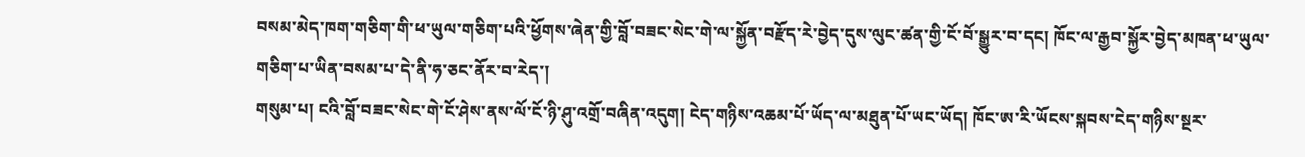བསམ་མེད་ཁག་གཅིག་གི་ཕ་ཡུལ་གཅིག་པའི་ཕྱོགས་ཞེན་གྱི་བློ་བཟང་སེང་གེ་ལ་སྐྱོན་བརྫོད་རེ་བྱེད་དུས་ལུང་ཚན་གྱི་ངོ་བོ་སྒྱུར་བ་དང། ཁོང་ལ་རྒྱབ་སྐྱོར་བྱེད་མཁན་ཕ་ཡུལ་གཅིག་པ་ཡིན་བསམ་པ་དེ་ནི་ཧ་ཅང་ནོར་བ་རེད་།
གསུམ་པ། ངའི་བློ་བཟང་སེང་གེ་ངོ་ཤེས་ནས་ལོ་ངོ་ཉི་ཤུ་འགྲོ་བཞིན་འདུག། ངེད་གཉིས་འཆམ་པོ་ཡོད་ལ་མཐུན་པོ་ཡང་ཡོད། ཁོང་ཨ་རི་ཡོངས་སྐབས་ངེད་གཉིས་སྔར་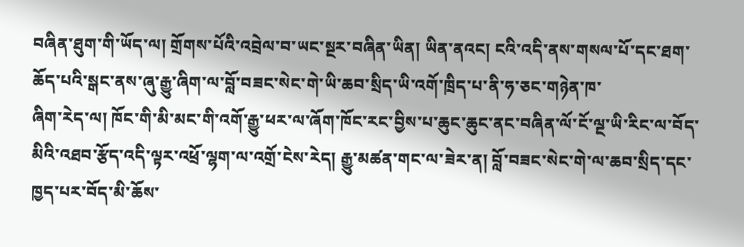བཞིན་ཐུག་གི་ཡོད་ལ། གྲོགས་པོའི་འབྲེལ་བ་ཡང་སྔར་བཞིན་ཡིན། ཡིན་ནའང། ངའི་འདི་ནས་གསལ་པོ་དང་ཐག་ཆོད་པའི་སྒང་ནས་ཞུ་རྒྱུ་ཞིག་ལ་བློ་བཟང་སེང་གེ་ཡི་ཆབ་སྲིད་ཡི་འགོ་ཁྲིད་པ་ནི་ཧ་ཅང་གཉེན་ཁ་
ཞིག་རེད་ལ། ཁོང་གི་མི་མང་གི་འགོ་རྒྱུ་ཕར་ལ་ཞོག་ཁོང་རང་བྱིས་པ་ཆུང་ཆུང་ནང་བཞིན་ལོ་ངོ་ལྔ་ཡི་རིང་ལ་བོད་མིའི་འཐབ་རྩོད་འདི་ལྟར་འཕྲོ་ལྷག་ལ་འགྲོ་ངེས་རེད། རྒྱུ་མཚན་གང་ལ་ཟེར་ན། བློ་བཟང་སེང་གེ་ལ་ཆབ་སྲིད་དང་ཁྱད་པར་བོད་མི་ཆོས་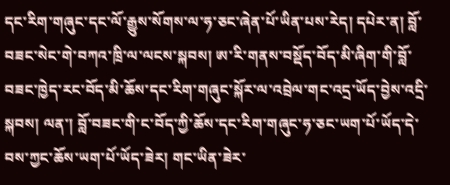དང་རིག་གཞུང་དང་ལོ་རྒྱུས་སོགས་ལ་ཧ་ཅང་ཞེན་པོ་ཡིན་པས་རེད། དཔེར་ན། བློ་བཟང་སེང་གེ་བཀའ་ཁྲི་ལ་ལངས་སྐབས། ཨ་རི་གནས་བསྡོད་བོད་མི་ཞིག་གི་བློ་བཟང་ཁྱེད་རང་བོད་མི་ཆོས་དང་རིག་གཞུང་སྐོར་ལ་འབྲེལ་གང་འདྲ་ཡོད་བྱེས་འདྲི་སྐབས། ལན་། བློ་བཟང་གི་ང་བོད་ཀྱི་ཆོས་དང་རིག་གཞུང་ཧ་ཅང་ཡག་པོ་ཡོད་དེ་བས་ཀྱང་ཆོས་ཡག་པོ་ཡོད་ཟེར། གང་ཡིན་ཟེར་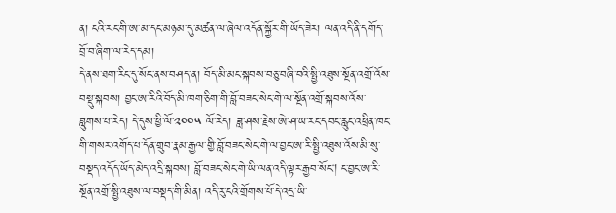ན། ངའི་རང་གི་ཨ་མ་དང་མཉམ་དུ་མཚན་ལ་ཞེལ་འདོན་སྐྱོར་གི་ཡོད་ཟེར། ལན་འདི་ནི་དགོད་བྲོ་བ་ཞིག་ལ་རེད་དམ།
དེ་ནས་ཐག་རིང་དུ་སོང་ནས་བཤད་ན། བོད་མི་མང་སྐབས་བཅུ་བཞི་བའི་སྤྱི་འཐུས་སྔོན་འགྲོ་འོས་བསྡུ་སྐབས། བྱང་ཨ་རིའི་བོད་མི་ཁག་ཅིག་གི་བློ་བཟང་སེང་གེ་ལ་སྔོན་འགྲོ་སྐབས་འོས་བླུགས་པ་རེད། དེ་དུས་ཕྱི་ལོ་༢༠༠༥ ལོ་རེད། ཟླ་ཤས་རྗེས་ཨེ་ཤ་ཡ་རང་དབང་རླུང་འཕྲིན་ཁང་གི་གསར་འགོད་པ་དོན་གྲུབ་རྣམ་རྒྱལ་གྱི་བློ་བཟང་སེང་གེ་ལ་བྱང་ཨ་རི་སྤྱི་འཐུས་འོས་མི་སུ་བསྡད་འདོད་ཡོད་མེད་འདྲི་སྐབས། བློ་བཟང་སེང་གེ་ཡི་ལན་འདི་ལྟར་རྒྱབ་སོང། ང་བྱང་ཨ་རི་སྔོན་འགྲོ་སྤྱི་འཐུས་ལ་བསྡད་གི་མིན། འདི་རུ་ངའི་གྲོགས་པོ་དེ་འདྲ་ཡི་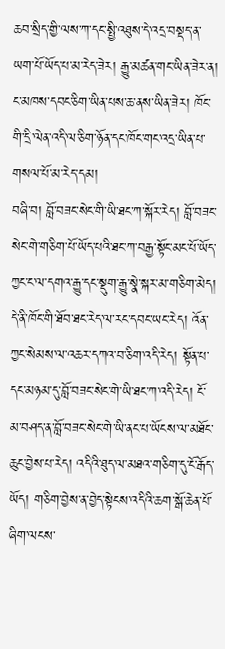ཆབ་སྲིད་གྱི་ལས་ཀ་དང་སྤྱི་འཐུས་དེ་འདྲ་བསྡད་ན་ཡག་པོ་ཡོད་པ་མ་རེད་ཟེར། རྒྱུ་མཚན་གང་ཡིན་ཟེར་ན། ང་མཁས་དབང་ཅིག་ཡིན་པས་ཆ་ནས་ཡིན་ཟེར། ཁོང་གི་དྲི་ལེན་འདི་ལ་ཅིག་ཉོན་དང་ཁོང་གང་འདྲ་ཡིན་པ་གསལ་པོ་མ་རེད་དམ།
བཞི་བ། བློ་བཟང་སེང་གི་ཡི་ཐང་ཀ་སྐོར་རེད། བློ་བཟང་སེང་གེ་གཅིག་པོ་ཡོད་པའི་ཐང་ཀ་བརྒྱ་སྟོང་མང་པོ་ཡོད་ཀྱང་ང་ལ་དགའ་རྒྱུ་དང་སྡུག་རྒྱུ་སྣེ་སྐར་མ་གཅིག་མེད། དེ་ནི་ཁོང་གི་ཐོབ་ཐང་རེད་ལ་རང་དབང་ཡང་རེད། འོན་ཀྱང་སེམས་ལ་འཆར་དཀའ་བ་ཅིག་འདི་རེད། སྟོན་པ་དང་མཉམ་དུ་བློ་བཟང་སེང་གེ་ཡི་ཐང་ཀ་འདི་རེད། ངོ་མ་བཤད་ན་བློ་བཟང་སེང་གེ་ཡི་ནང་པ་ཡོངས་ལ་མཐོང་ཆུང་བྱེས་པ་རེད། འདིའི་ཐུད་ལ་མཐའ་གཅིག་དུ་ངོ་རྒོད་ཡོད། གཅིག་བྱེས་ན་བྱེད་སྟེངས་འདིའི་ཆག་སྒོ་ཆེན་པོ་ཞིག་ལངས་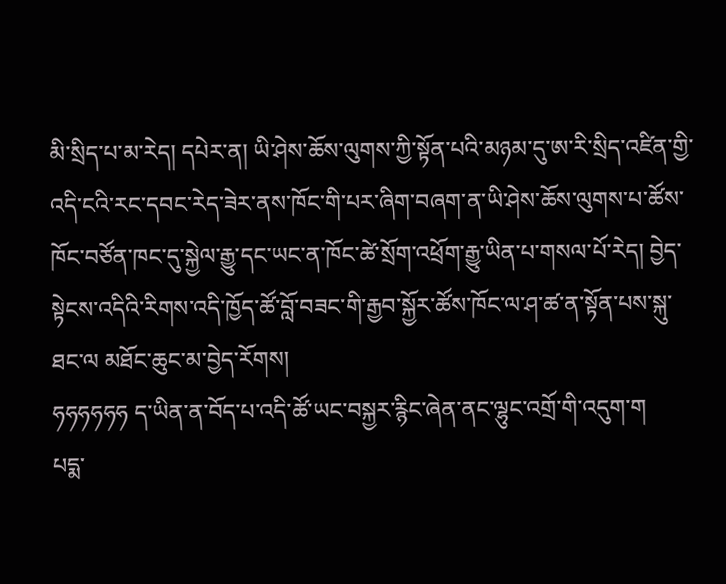མི་སྲིད་པ་མ་རེད། དཔེར་ན། ཡི་ཤེས་ཆོས་ལུགས་ཀྱི་སྟོན་པའི་མཉམ་དུ་ཨ་རི་སྲིད་འཛིན་གྱི་འདི་ངའི་རང་དབང་རེད་ཟེར་ནས་ཁོང་གི་པར་ཞིག་བཞག་ན་ཡི་ཤེས་ཆོས་ལུགས་པ་ཚོས་ཁོང་བཙོན་ཁང་དུ་སྐྱེལ་རྒྱུ་དང་ཡང་ན་ཁོང་ཚེ་སྲོག་འཕྲོག་རྒྱུ་ཡིན་པ་གསལ་པོ་རེད། བྱེད་སྟེངས་འདིའི་རིགས་འདི་ཁྱོད་ཚོ་བློ་བཟང་གི་རྒྱབ་སྐྱོར་ཚོས་ཁོང་ལ་ཤ་ཚ་ན་སྟོན་པས་སྐུ་ཐང་ལ མཐོང་ཆུང་མ་བྱེད་རོགས།
ཧཧཧཧཧཧ ད་ཡིན་ན་བོད་པ་འདི་ཚོ་ཡང་བསྐྱར་རྙིང་ཞེན་ནང་ལྷུང་འགྲོ་གི་འདུག་ག
པདྨ་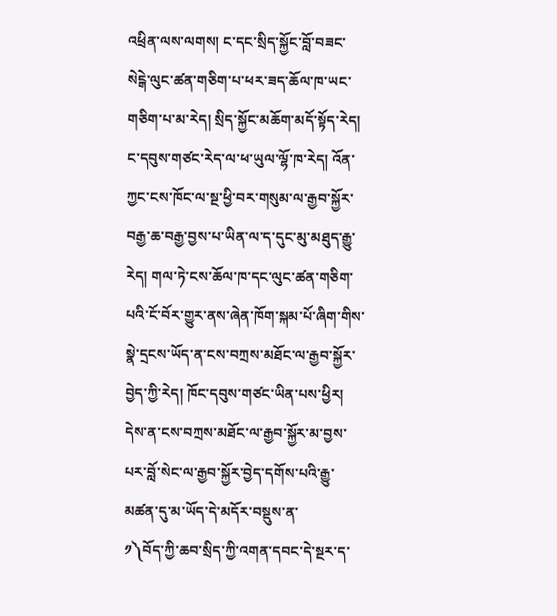འཕྲིན་ལས་ལགས། ང་དང་སྲིད་སྐྱོང་བློ་བཟང་སེངྒེ་ལུང་ཚན་གཅིག་པ་ཕར་ཟད་ཆོལ་ཁ་ཡང་གཅིག་པ་མ་རེད། སྲིད་སྐྱོང་མཆོག་མདོ་སྟོད་རེད། ང་དབུས་གཙང་རེད་ལ་ཕ་ཡུལ་ལྷོ་ཁ་རེད། འོན་ཀྱང་ངས་ཁོང་ལ་སྔ་ཕྱི་བར་གསུམ་ལ་རྒྱབ་སྐྱོར་བརྒྱ་ཆ་བརྒྱ་བྱས་པ་ཡིན་ལ་ད་དུང་མུ་མཐུད་རྒྱུ་རེད། གལ་ཏེ་ངས་ཆོལ་ཁ་དང་ལུང་ཚན་གཅིག་པའི་ངོ་བོར་གྱུར་ནས་ཞེན་ཁོག་སྐམ་པོ་ཞིག་གིས་སྣེ་དྲངས་ཡོད་ན་ངས་བཀྲས་མཐོང་ལ་རྒྱབ་སྐྱོར་བྱེད་ཀྱི་རེད། ཁོང་དབུས་གཙང་ཡིན་པས་ཕྱིར། དེས་ན་ངས་བཀྲས་མཐོང་ལ་རྒྱབ་སྐྱོར་མ་བྱས་པར་བློ་སེང་ལ་རྒྱབ་སྐྱོར་བྱེད་དགོས་པའི་རྒྱུ་མཚན་དུ་མ་ཡོད་དེ་མདོར་བསྡུས་ན་
༡༽བོད་ཀྱི་ཆབ་སྲིད་ཀྱི་འགན་དབང་དེ་སྔར་ད་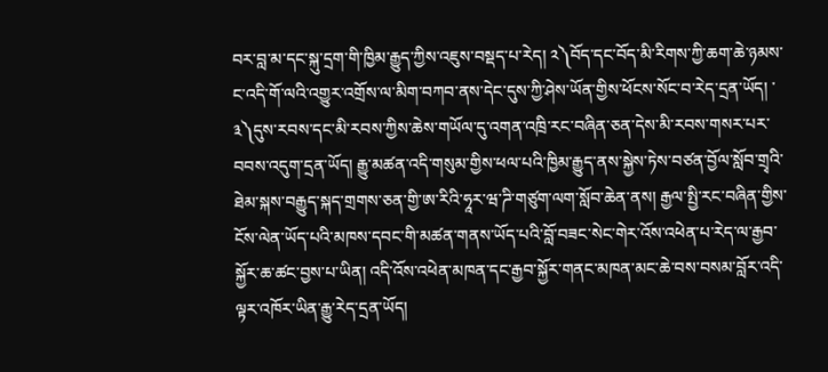བར་བླ་མ་དང་སྐུ་དྲག་གི་ཁྱིམ་རྒྱུད་ཀྱིས་འཇུས་བསྡད་པ་རེད། ༢༽བོད་དང་བོད་མི་རིགས་ཀྱི་ཆག་ཆེ་ཉམས་ང་འདི་གོ་ལའི་འགྱུར་འགྲོས་ལ་མིག་བཀབ་ནས་དེང་དུས་ཀྱི་ཤེས་ཡོན་གྱིས་ཕོངས་སོང་བ་རེད་དྲན་ཡོད། ་༣༽དུས་རབས་དང་མི་རབས་ཀྱིས་ཆེས་གཡོལ་དུ་འགན་འཁྲི་རང་བཞིན་ཅན་དེས་མི་རབས་གསར་པར་བབས་འདུག་དྲན་ཡོད། རྒྱུ་མཚན་འདི་གསུམ་གྱིས་ཕལ་པའི་ཁྱིམ་རྒྱུད་ནས་སྐྱེས་ཏེས་བཙན་བྱོལ་སློབ་གྲྭའི་ཐེམ་སྐས་བརྒྱུད་སྐད་གྲགས་ཅན་གྱི་ཨ་རིའི་ཧཱར་ཝ་ཌི་གཙུག་ལག་སློབ་ཆེན་ནས། རྒྱལ་སྤྱི་རང་བཞིན་གྱིས་ངོས་ལེན་ཡོད་པའི་མཁས་དབང་གི་མཚན་གནས་ཡོད་པའི་བློ་བཟང་སེང་གེར་འོས་འཕེན་པ་རེད་ལ་རྒྱབ་སྐྱོར་ཆ་ཚང་བྱས་པ་ཡིན། འདི་འོས་འཕེན་མཁན་དང་རྒྱབ་སྐྱོར་གནང་མཁན་མང་ཆེ་བས་བསམ་བློར་འདི་ལྟར་འཁོར་ཡིན་རྒྱུ་རེད་དྲན་ཡོད།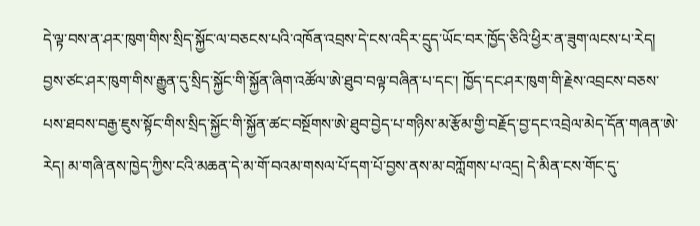དེ་ལྟ་བས་ན་ཤར་ཁུག་གིས་སྲིད་སྐྱོང་ལ་བཅངས་པའི་འཁོན་འབྲས་དེ་ངས་འདིར་དྲུད་ཡོང་བར་ཁྱོད་ཅིའི་ཕྱིར་ན་ཟུག་ལངས་པ་རེད། བྱས་ཙང་ཤར་ཁུག་གིས་རྒྱུན་དུ་སྲིད་སྐྱོང་གི་སྐྱོན་ཞིག་འཚོལ་ཨེ་ཐུབ་བལྟ་བཞིན་པ་དང་། ཁྱོད་དང་ཤར་ཁུག་གི་རྗེས་འབྲངས་བཅས་པས་ཐབས་བརྒྱ་ཇུས་སྟོང་གིས་སྲིད་སྐྱོང་གི་སྐྱོན་ཚང་བསྔོགས་ཨེ་ཐུབ་བྱེད་པ་གཉིས་མ་རྩོམ་གྱི་བརྗོད་བྱ་དང་འབྲེལ་མེད་དོན་གཞན་ཨེ་རེད། མ་གཞི་ནས་ཁྱེད་ཀྱིས་ངའི་མཆན་དེ་མ་གོ་བའམ་གསལ་པོ་དག་པོ་བྱས་ནས་མ་བཀློགས་པ་འདྲ། དེ་མིན་ངས་གོང་དུ་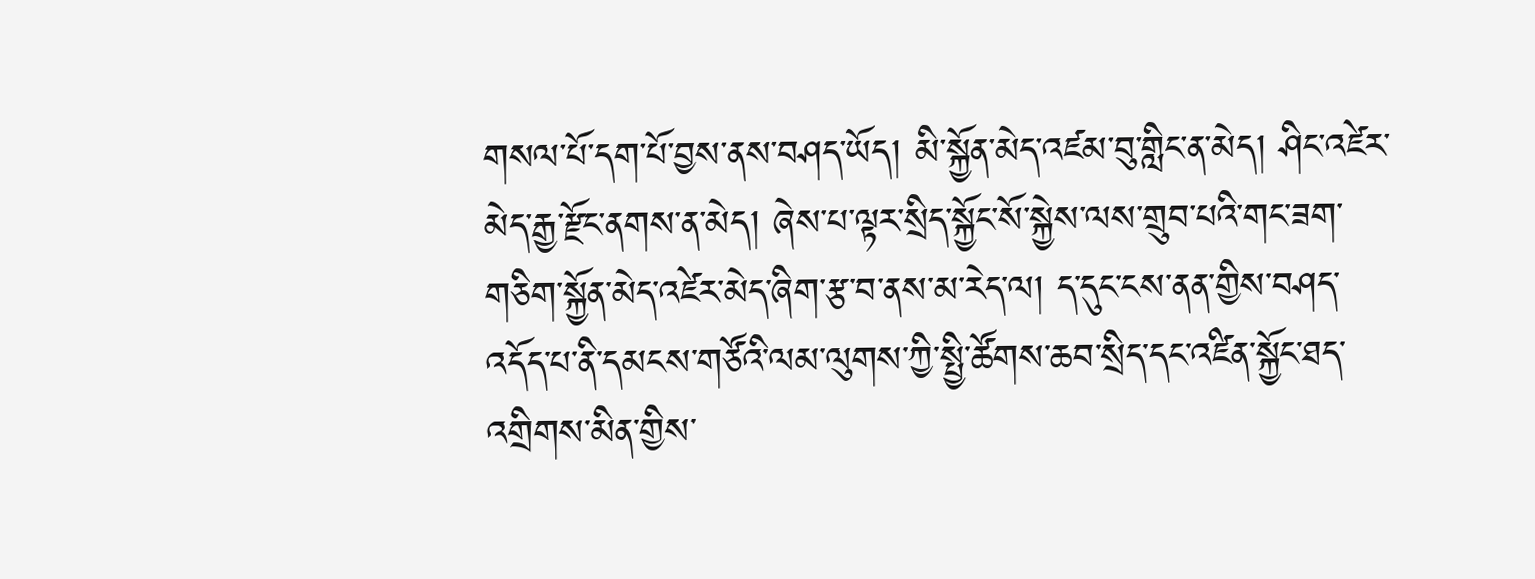གསལ་པོ་དག་པོ་བྱས་ནས་བཤད་ཡོད། མི་སྐྱོན་མེད་འཛམ་བུ་གླིང་ན་མེད། ཤིང་འཛེར་མེད་རྒྱ་རྫོང་ནགས་ན་མེད། ཞེས་པ་ལྟར་སྲིད་སྐྱོང་སོ་སྐྱེས་ལས་གྲུབ་པའི་གང་ཟག་གཅིག་སྐྱོན་མེད་འཛེར་མེད་ཞིག་རྩ་བ་ནས་མ་རེད་ལ། ད་དུང་ངས་ནན་གྱིས་བཤད་འདོད་པ་ནི་དམངས་གཙོའི་ལམ་ལུགས་ཀྱི་སྤྱི་ཚོགས་ཆབ་སྲིད་དང་འཛིན་སྐྱོང་ཐད་འགྲིགས་མིན་གྱིས་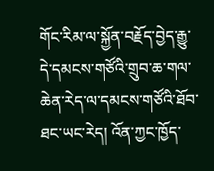གོང་རིམ་ལ་སྐྱོན་བརྗོད་བྱེད་རྒྱུ་དེ་དམངས་གཙོའི་གྲུབ་ཆ་གལ་ཆེན་རེད་ལ་དམངས་གཙོའི་ཐོབ་ཐང་ཡང་རེད། འོན་ཀྱང་ཁྱོད་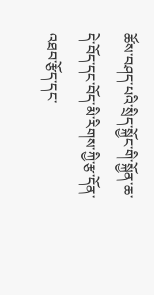ཚོས་བཤད་པའི་སྲིད་སྐྱོང་གི་སྐྱོན་ཆ་དེ་བོད་དང་བོད་མི་རིགས་ཀྱི་རྩ་དོན་འཐབ་རྩོད་དང་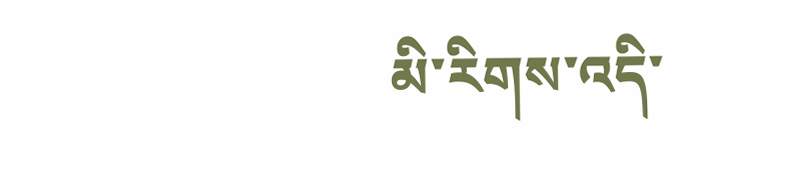མི་རིགས་འདི་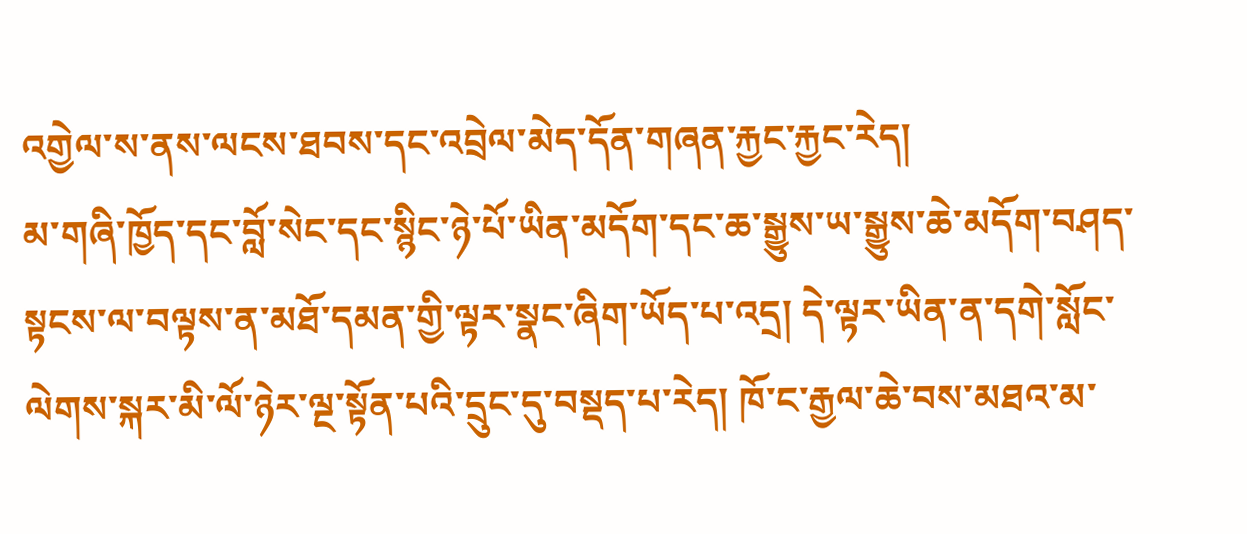འགྱེལ་ས་ནས་ལངས་ཐབས་དང་འབྲེལ་མེད་དོན་གཞན་རྐྱང་རྐྱང་རེད།
མ་གཞི་ཁྱོད་དང་བློ་སེང་དང་སྙིང་ཉེ་པོ་ཡིན་མདོག་དང་ཆ་སྒྱུས་ཡ་སྒྱུས་ཆེ་མདོག་བཤད་སྟངས་ལ་བལྟས་ན་མཐོ་དམན་གྱི་ལྟར་སྣང་ཞིག་ཡོད་པ་འདྲ། དེ་ལྟར་ཡིན་ན་དགེ་སློང་ལེགས་སྐར་མི་ལོ་ཉེར་ལྔ་སྟོན་པའི་དྲུང་དུ་བསྡད་པ་རེད། ཁོ་ང་རྒྱལ་ཆེ་བས་མཐའ་མ་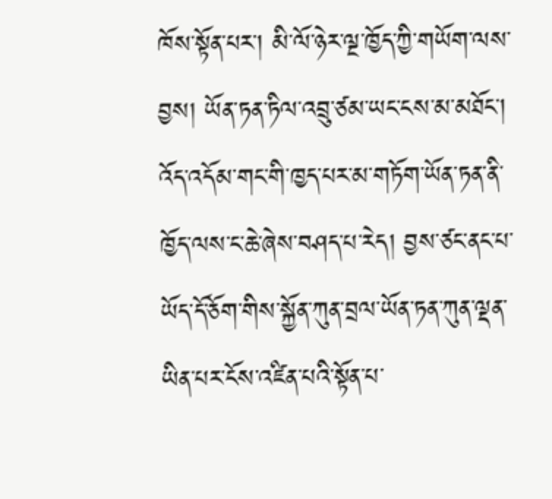ཁོས་སྟོན་པར་། མི་ལོ་ཉེར་ལྔ་ཁྱོད་ཀྱི་གཡོག་ལས་བྱས། ཡོན་ཏན་ཏིལ་འབྲུ་ཙམ་ཡང་ངས་མ་མཐོང་། འོད་འདོམ་གང་གི་ཁྱད་པར་མ་གཏོག་ཡོན་ཏན་ནི་ཁྱོད་ལས་ང་ཆེ་ཞེས་བཤད་པ་རེད། བྱས་ཙང་ནང་པ་ཡོད་དོ་ཅོག་གིས་སྐྱོན་ཀུན་བྲལ་ཡོན་ཏན་ཀུན་ལྡན་ཡིན་པར་ངོས་འཛིན་པའི་སྟོན་པ་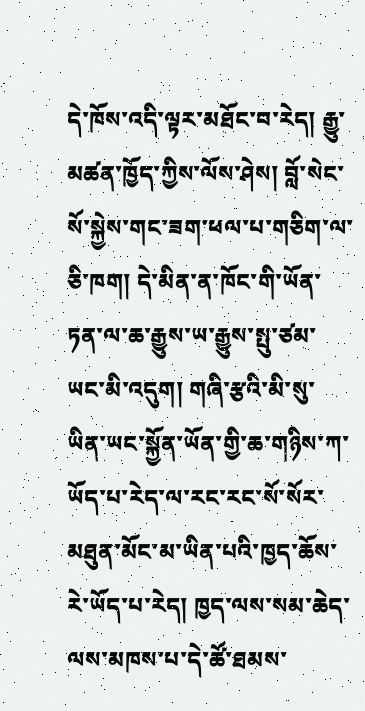དེ་ཁོས་འདི་ལྟར་མཐོང་བ་རེད། རྒྱུ་མཚན་ཁྱོད་ཀྱིས་ལོས་ཤེས། བློ་སེང་སོ་སྐྱེས་གང་ཟག་ཕལ་པ་གཅིག་ལ་ཅི་ཁག། དེ་མིན་ན་ཁོང་གི་ཡོན་ཏན་ལ་ཆ་རྒྱུས་ཡ་རྒྱུས་སྤུ་ཙམ་ཡང་མི་འདུག། གཞི་རྩའི་མི་སུ་ཡིན་ཡང་སྐྱོན་ཡོན་གྱི་ཆ་གཉིས་ཀ་ཡོད་པ་རེད་ལ་རང་རང་སོ་སོར་མཐུན་མོང་མ་ཡིན་པའི་ཁྱད་ཆོས་རེ་ཡོད་པ་རེད། ཁྱད་ལས་སམ་ཆེད་ལས་མཁས་པ་དེ་ཚོ་ཐམས་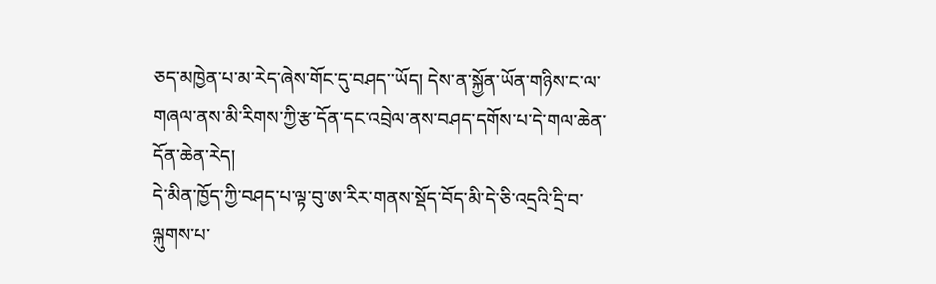ཅད་མཁྱེན་པ་མ་རེད་ཞེས་གོང་དུ་བཤད་་ཡོད། དེས་ན་སྐྱོན་ཡོན་གཉིས་ང་ལ་གཞལ་ནས་མི་རིགས་ཀྱི་རྩ་དོན་དང་འབྲེལ་ནས་བཤད་དགོས་པ་དེ་གལ་ཆེན་དོན་ཆེན་རེད།
དེ་མིན་ཁྱོད་ཀྱི་བཤད་པ་ལྟ་བུ་ཨ་རིར་གནས་སྡོད་བོད་མི་དེ་ཅི་འདྲའི་དྲི་བ་ལྐུགས་པ་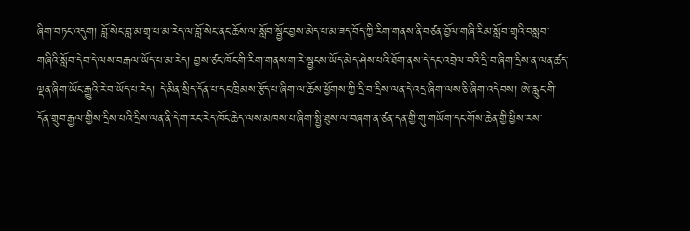ཞིག་བཏང་འདུག། བློ་སེང་བླ་མ་གྲྭ་པ་མ་རེད་ལ་བློ་སེང་ནང་ཆོས་ལ་སློབ་སྦྱོང་བྱས་མེད་པ་མ་ཟད་བོད་ཀྱི་རིག་གནས་ནི་བཙན་བྱོལ་གཞི་རིམ་སློབ་གྲྭའི་བསླབ་གཞིའི་སློབ་དེབ་དེ་ལས་བརྒལ་ཡོད་པ་མ་རེད། བྱས་ཙང་ཁོང་གི་རིག་གནས་ག་རེ་སྦྱངས་ཡོད་མེད་ཤེས་པའི་ཐོག་ནས་དེ་དང་འབྲེལ་བའི་དྲི་བ་ཞིག་དྲིས་ན་ལན་ཚད་ལྡན་ཞིག་ཡོང་རྒྱུའི་རེ་བ་ཡོད་པ་རེད། དེ་མིན་སྲིད་དོན་པ་དང་ཁྲིམས་རྩོད་པ་ཞིག་ལ་ཆོས་ཕྱོགས་ཀྱི་དྲི་བ་དྲིས་ལན་དེ་འདྲ་ཞིག་ལས་ཅི་ཞིག་འདེབས། ཨེ་རླུང་གི་དོན་གྲུབ་རྒྱལ་གྱིས་དྲིས་པའི་དྲིས་ལན་ནི་དེ་ག་རང་རེད་ཁོང་ཆེད་ལས་མཁས་པ་ཞིག་སྤྱི་ཐུས་ལ་བཞག་ན་ཙན་དན་གྱི་གུ་གཡོག་དང་གོས་ཆེན་གྱི་ཕྱིས་རས་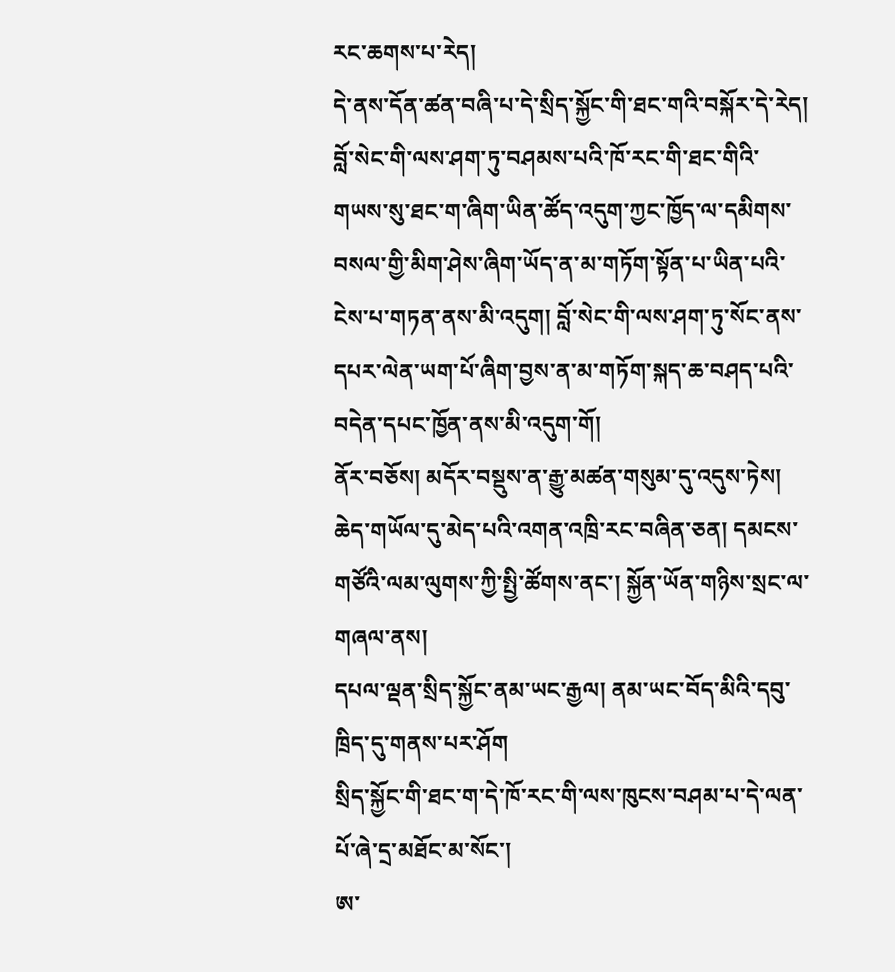རང་ཆགས་པ་རེད།
དེ་ནས་དོན་ཚན་བཞི་པ་དེ་སྲིད་སྐྱོང་གི་ཐང་གའི་བསྐོར་དེ་རེད། བློ་སེང་གི་ལས་ཤག་ཏུ་བཤམས་པའི་ཁོ་རང་གི་ཐང་གིའི་གཡས་སུ་ཐང་ག་ཞིག་ཡིན་ཚོད་འདུག་ཀྱང་ཁྱོད་ལ་དམིགས་བསལ་གྱི་མིག་ཤེས་ཞིག་ཡོད་ན་མ་གཏོག་སྟོན་པ་ཡིན་པའི་ངེས་པ་གཏན་ནས་མི་འདུག། བློ་སེང་གི་ལས་ཤག་ཏུ་སོང་ནས་དཔར་ལེན་ཡག་པོ་ཞིག་བྱས་ན་མ་གཏོག་སྐད་ཆ་བཤད་པའི་བདེན་དཔང་ཁྱོན་ནས་མི་འདུག་གོ།
ནོར་བཅོས། མདོར་བསྡུས་ན་རྒྱུ་མཚན་གསུམ་དུ་འདུས་ཏེས། ཆེད་གཡོལ་དུ་མེད་པའི་འགན་འཁྲི་རང་བཞིན་ཅན། དམངས་གཙོའི་ལམ་ལུགས་ཀྱི་སྤྱི་ཚོགས་ནང་། སྐྱོན་ཡོན་གཉིས་སྲང་ལ་གཞལ་ནས།
དཔལ་ལྡན་སྲིད་སྐྱོང་ནམ་ཡང་རྒྱལ། ནམ་ཡང་བོད་མིའི་དབུ་ཁྲིད་དུ་གནས་པར་ཤོག
སྲིད་སྐྱོང་གི་ཐང་ག་དེ་ཁོ་རང་གི་ལས་ཁུངས་བཤམ་པ་དེ་ལན་པོ་ཞེ་དྲ་མཐོང་མ་སོང་།
ཨ་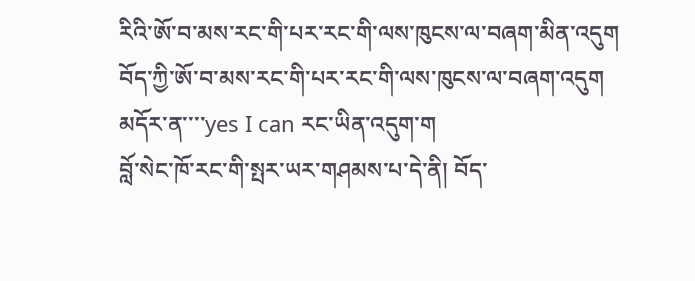རིའི་ཨོ་བ་མས་རང་གི་པར་རང་གི་ལས་ཁུངས་ལ་བཞག་མིན་འདུག
བོད་ཀྱི་ཨོ་བ་མས་རང་གི་པར་རང་གི་ལས་ཁུངས་ལ་བཞག་འདུག
མདོར་ན་་་་yes I can རང་ཡིན་འདུག་ག
བློ་སེང་ཁོ་རང་གི་སྤར་ཡར་གཤམས་པ་དེ་ནི། བོད་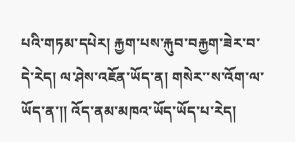པའི་གཏམ་དཔེར། རྐྱག་པས་རྐུབ་བརྐྱག་ཟེར་བ་དེ་རེད། ལ་ཤེས་འཇོན་ཡོད་ན། གསེར་་ས་འོག་ལ་ཡོད་ན་།། འོད་ནམ་མཁའ་ཡོད་ཡོད་པ་རེད།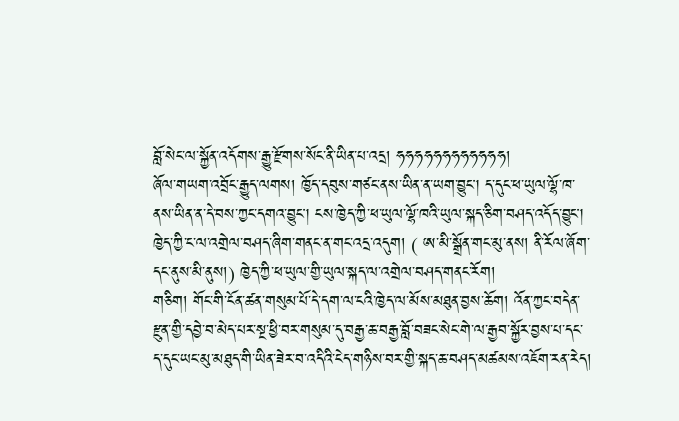བློ་སེང་ལ་སྐྱོན་འདོགས་རྒྱུ་རྫོགས་སོང་ནི་ཡིན་པ་འདྲ། ཧཧཧཧཧཧཧཧཧཧཧཧ།
ཞོལ་གཡག་འབྲོང་རྒྱུད་ལགས། ཁྱོད་དབུས་གཙང་ནས་ཡིན་ན་ཡག་བྱུང། ད་དུང་ཕ་ཡུལ་ལྷོ་ཁ་ནས་ཡིན་ན་དེ་བས་ཀྱང་དགའ་བྱུང། ངས་ཁྱེད་ཀྱི་ཕ་ཡུལ་ལྷོ་ཁའི་ཡུལ་སྐད་ཅིག་བཤད་འདོད་བྱུང། ཁྱེད་ཀྱི་ང་ལ་འགྲེལ་བཤད་ཞིག་གནང་ན་གང་འདྲ་འདུག། ( ཨ་མི་སྒྲོན་གང་མུ་ནས། ནི་རོལ་ཞོག་དང་ནུས་མི་ནུས།) ཁྱེད་ཀྱི་ཕ་ཡུལ་གྱི་ཡུལ་སྐད་ལ་འགྲེལ་བཤད་གནང་རོག།
གཅིག། གོང་གི་ངོན་ཚན་གསུམ་པོ་དེ་དག་ལ་ངའི་ཁྱེད་ལ་མོས་མཐུན་བྱས་ཆོག། འོན་ཀྱང་བདེན་རྫུན་གྱི་དབྱེ་བ་མེད་པར་སྔ་ཕྱི་བར་གསུམ་དུ་བརྒྱ་ཆ་བརྒྱ་བློ་བཟང་སེང་གེ་ལ་རྒྱབ་སྐྱོར་བྱས་པ་དང་ད་དུང་ཡང་མུ་མཐུད་གི་ཡིན་ཟེར་བ་འདིའི་ངེད་གཉིས་བར་གྱི་སྐད་ཆ་བཤད་མཚམས་འཇོག་རན་རེད།